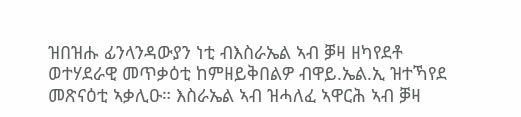ዝበዝሑ ፊንላንዳውያን ነቲ ብእስራኤል ኣብ ቓዛ ዘካየደቶ ወተሃደራዊ መጥቃዕቲ ከምዘይቅበልዎ ብዋይ.ኤል.ኢ ዝተኻየደ
መጽናዕቲ ኣቃሊዑ። እስራኤል ኣብ ዝሓለፈ ኣዋርሕ ኣብ ቓዛ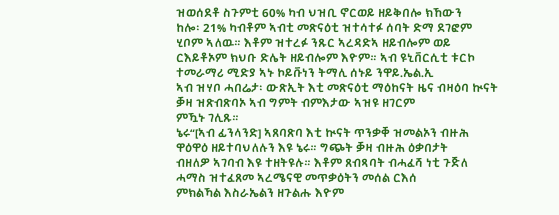ዝወሰደቶ ስጉምቲ 60% ካብ ህዝቢ ኖርወይ ዘይቅበሎ ክኸውን
ከሎ፡ 21% ካብቶም ኣብቲ መጽናዕቲ ዝተሳተፉ ሰባት ድማ ደገፎም ሂቦም ኣለዉ። እቶም ዝተረፉ ንጹር ኣረዳድኣ ዘይብሎም ወይ
ርእይቶኦም ክህቡ ድሌት ዘይብሎም እዮም። ኣብ ዩኒቨርሲቲ ቱርኮ ተመራማሪ ሚድያ ኣኑ ኮይቩነን ትማሊ ሰኑይ ንዋይ.ኤል.ኢ
ኣብ ዝሃቦ ሓበሬታ፡ ውጽኢት እቲ መጽናዕቲ ማዕከናት ዜና ብዛዕባ ኲናት ቓዛ ዝጽብጽባኦ ኣብ ግምት ብምእታው ኣዝዩ ዘገርም
ምዃኑ ገሊጹ።
ኔሩ“[ኣብ ፊንላንድ] ኣጸባጽባ እቲ ኲናት ጥንቃቐ ዝመልኦን ብዙሕ ዋዕዋዕ ዘይተባህለሉን እዩ ኔሩ። ግጭት ቓዛ ብዙሕ ዕቃበታት
ብዘለዎ ኣገባብ እዩ ተዘትዩሉ። እቶም ጸብጻባት ብሓፈሻ ነቲ ጉጅለ ሓማስ ዝተፈጸመ ኣረሜናዊ መጥቃዕትን መሰል ርእሰ
ምክልኻል እስራኤልን ዘጉልሑ እዮም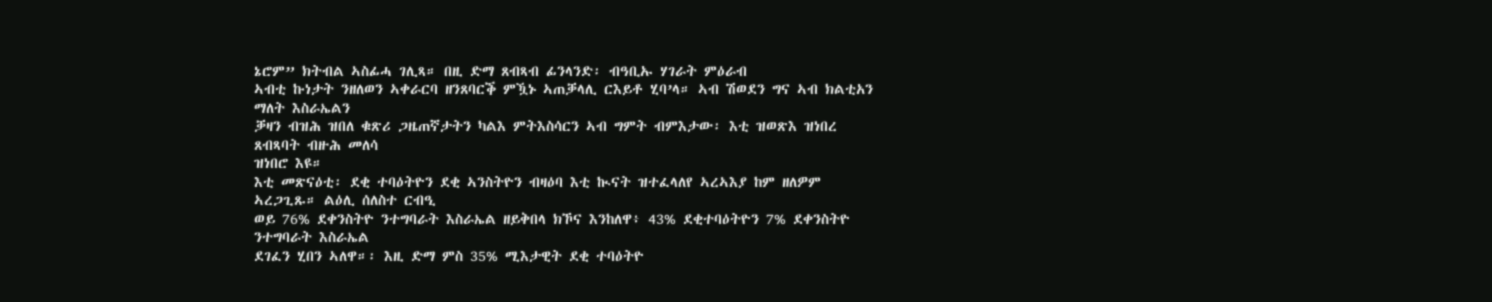ኔሮም” ክትብል ኣስፊሓ ገሊጻ። በዚ ድማ ጸብጻብ ፊንላንድ፡ ብዓቢኡ ሃገራት ምዕራብ
ኣብቲ ኩነታት ንዘለወን ኣቀራርባ ዘንጸባርቕ ምዃኑ ኣጠቓላሊ ርእይቶ ሂባ’ላ። ኣብ ሽወደን ግና ኣብ ክልቲአን ማለት እስራኤልን
ቓዛን ብዝሕ ዝበለ ቁጽሪ ጋዜጠኛታትን ካልእ ምትእስሳርን ኣብ ግምት ብምእታው፡ እቲ ዝወጽእ ዝነበረ ጸብጻባት ብዙሕ መለሳ
ዝነበሮ እዩ።
እቲ መጽናዕቲ፡ ደቂ ተባዕትዮን ደቂ ኣንስትዮን ብዛዕባ እቲ ኲናት ዝተፈላለየ ኣረኣእያ ከም ዘለዎም ኣረጋጊጹ። ልዕሊ ሰለስተ ርብዒ
ወይ 76% ደቀንስትዮ ንተግባራት እስራኤል ዘይቅበላ ክኾና እንከለዋ፥ 43% ደቂተባዕትዮን 7% ደቀንስትዮ ንተግባራት እስራኤል
ደገፈን ሂበን ኣለዋ።፡ እዚ ድማ ምስ 35% ሚእታዊት ደቂ ተባዕትዮ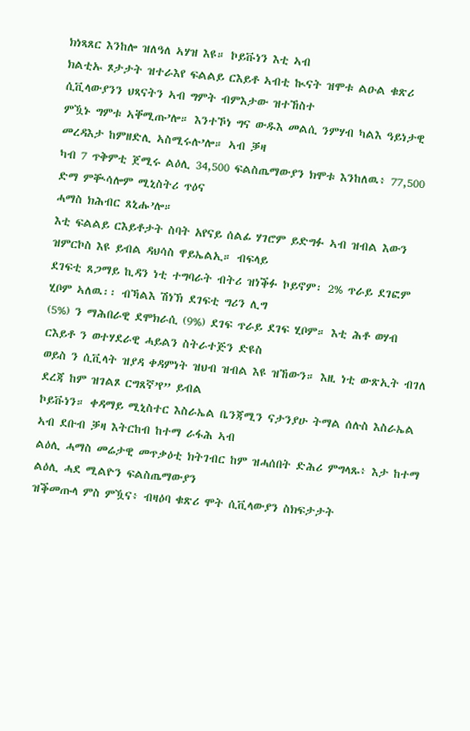ክነጻጸር እንከሎ ዝለዓለ ኣሃዝ እዩ። ኮይቩነን እቲ ኣብ
ክልቲኡ ጾታታት ዝተራእየ ፍልልይ ርእይቶ ኣብቲ ኲናት ዝሞቱ ልዑል ቁጽሪ ሲቪላውያንን ህጻናትን ኣብ ግምት ብምእታው ዝተኸስተ
ምዃኑ ግምቱ ኣቐሚጡ’ሎ። እንተኾነ ግና ውዱእ መልሲ ንምሃብ ካልእ ዓይነታዊ መረዳእታ ከምዘድሊ ኣስሚሩሉ’ሎ። ኣብ ቓዛ
ካብ 7 ጥቅምቲ ጀሚሩ ልዕሊ 34,500 ፍልስጤማውያን ክሞቱ እንከለዉ፥ 77,500 ድማ ምቚሳሎም ሚኒስትሪ ጥዕና
ሓማስ ክሕብር ጸኒሑ’ሎ።
እቲ ፍልልይ ርእይቶታት ስባት አየናይ ሰልፊ ሃገሮም ይድግፉ ኣብ ዝብል እውን ዝምርኮስ እዩ ይብል ዳህሳስ ዋይኤልኢ። ብፍላይ
ደገፍቲ ጸጋማይ ኪዳን ነቲ ተግባራት ብትሪ ዝነቕፉ ኮይኖም፡ 2% ጥራይ ደገፎም ሂቦም ኣለዉ፡፡ ብኻልእ ሽነኽ ደገፍቲ ግሪን ሊግ
(5%) ን ማሕበራዊ ደሞክራሲ (9%) ደገፍ ጥራይ ደገፍ ሂቦም። እቲ ሕቶ ወሃብ ርእይቶ ን ወተሃደራዊ ሓይልን ስትራተጅን ድዩስ
ወይስ ን ሲቪላት ዝያዳ ቀዳምነት ዝህብ ዝብል እዩ ዝኸውን። እዚ ነቲ ውጽኢት ብገለ ደረጃ ከም ዝገልጾ ርግጸኛ’የ” ይብል
ኮይቩነን። ቀዳማይ ሚኒስተር እስራኤል ቤንጃሚን ናታንያሁ ትማል ሰሉስ እስራኤል ኣብ ደቡብ ቓዛ እትርከብ ከተማ ራፋሕ ኣብ
ልዕሊ ሓማስ መሬታዊ መጥቃዕቲ ክትገብር ከም ዝሓሰበት ድሕሪ ምግላጹ፥ እታ ከተማ ልዕሊ ሓደ ሚልዮን ፍልስጤማውያን
ዝቕመጡላ ምስ ምዃና፥ ብዛዕባ ቁጽሪ ሞት ሲቪላውያን ስክፍታታት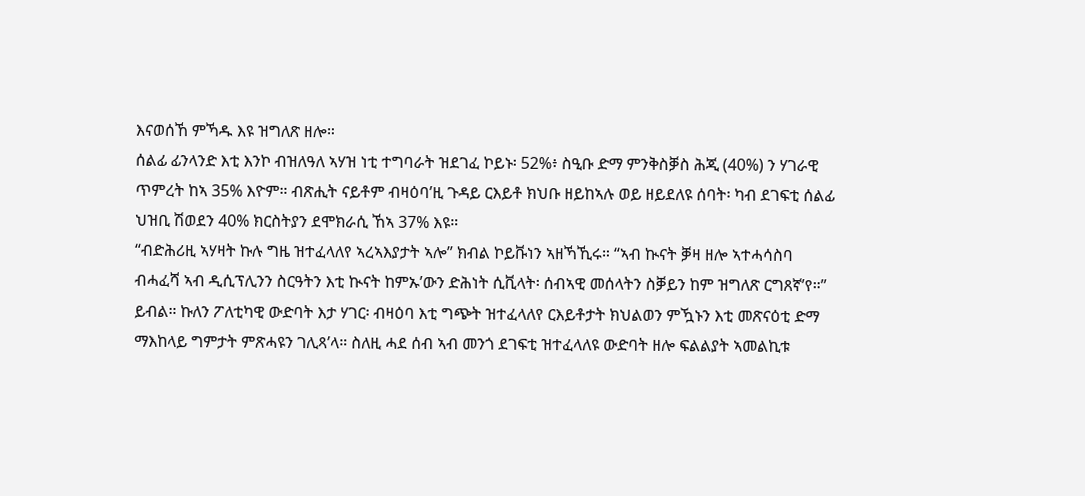እናወሰኸ ምኻዱ እዩ ዝግለጽ ዘሎ።
ሰልፊ ፊንላንድ እቲ እንኮ ብዝለዓለ ኣሃዝ ነቲ ተግባራት ዝደገፈ ኮይኑ፡ 52%፥ ስዒቡ ድማ ምንቅስቓስ ሕጂ (40%) ን ሃገራዊ
ጥምረት ከኣ 35% እዮም። ብጽሒት ናይቶም ብዛዕባ’ዚ ጉዳይ ርእይቶ ክህቡ ዘይከኣሉ ወይ ዘይደለዩ ሰባት፡ ካብ ደገፍቲ ሰልፊ
ህዝቢ ሽወደን 40% ክርስትያን ደሞክራሲ ኸኣ 37% እዩ።
“ብድሕሪዚ ኣሃዛት ኩሉ ግዜ ዝተፈላለየ ኣረኣእያታት ኣሎ” ክብል ኮይቩነን ኣዘኻኺሩ። “ኣብ ኲናት ቓዛ ዘሎ ኣተሓሳስባ
ብሓፈሻ ኣብ ዲሲፕሊንን ስርዓትን እቲ ኲናት ከምኡ’ውን ድሕነት ሲቪላት፡ ሰብኣዊ መሰላትን ስቓይን ከም ዝግለጽ ርግጸኛ’የ።”
ይብል። ኩለን ፖለቲካዊ ውድባት እታ ሃገር፡ ብዛዕባ እቲ ግጭት ዝተፈላለየ ርእይቶታት ክህልወን ምዃኑን እቲ መጽናዕቲ ድማ
ማእከላይ ግምታት ምጽሓዩን ገሊጻ’ላ። ስለዚ ሓደ ሰብ ኣብ መንጎ ደገፍቲ ዝተፈላለዩ ውድባት ዘሎ ፍልልያት ኣመልኪቱ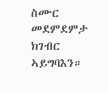ስሙር
መደምደምታ ክገብር ኣይግባእን።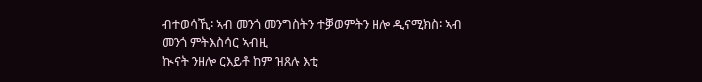ብተወሳኺ፡ ኣብ መንጎ መንግስትን ተቓወምትን ዘሎ ዲናሚክስ፡ ኣብ መንጎ ምትእስሳር ኣብዚ
ኲናት ንዘሎ ርእይቶ ከም ዝጸሉ እቲ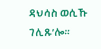ዳህሳስ ወሲኹ ገሊጹ’ሎ።